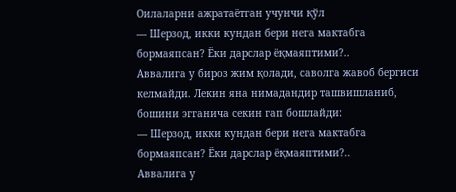Оилаларни ажратаётган учунчи қўл
— Шерзод, икки кундан бери нега мактабга бормаяпсан? Ёки дарслар ёқмаяптими?..
Аввалига у бироз жим қолади, саволга жавоб бергиси келмайди. Лекин яна нимадандир ташвишланиб, бошини эгганича секин гап бошлайди:
— Шерзод, икки кундан бери нега мактабга бормаяпсан? Ёки дарслар ёқмаяптими?..
Аввалига у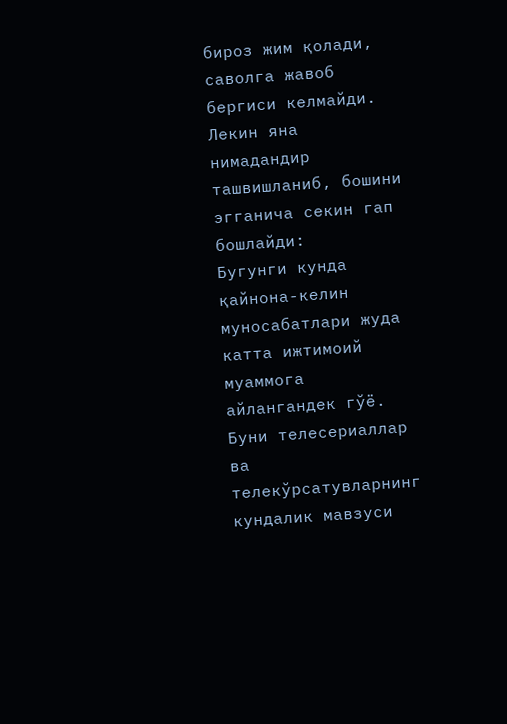бироз жим қолади, саволга жавоб бергиси келмайди. Лекин яна нимадандир ташвишланиб, бошини эгганича секин гап бошлайди:
Бугунги кунда қайнона-келин муносабатлари жуда катта ижтимоий муаммога айлангандек гўё. Буни телесериаллар ва телекўрсатувларнинг кундалик мавзуси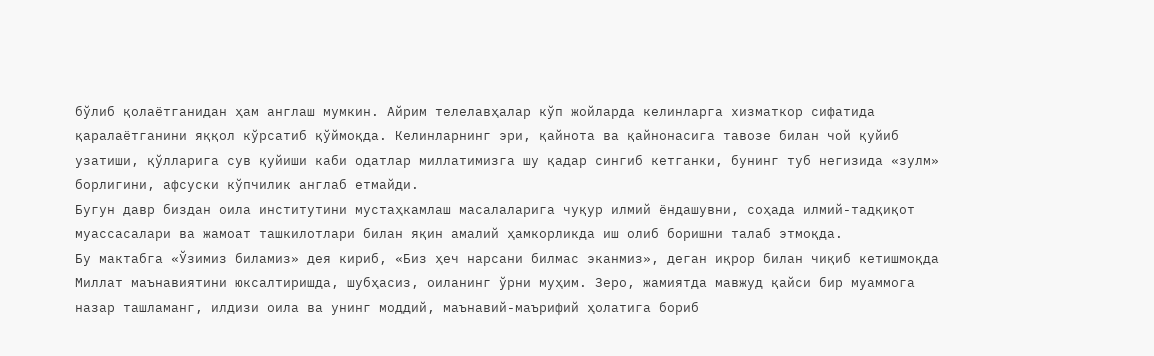бўлиб қолаётганидан ҳам англаш мумкин. Айрим телелавҳалар кўп жойларда келинларга хизматкор сифатида қаралаётганини яққол кўрсатиб қўймоқда. Келинларнинг эри, қайнота ва қайнонасига тавозе билан чой қуйиб узатиши, қўлларига сув қуйиши каби одатлар миллатимизга шу қадар сингиб кетганки, бунинг туб негизида «зулм» борлигини, афсуски кўпчилик англаб етмайди.
Бугун давр биздан оила институтини мустаҳкамлаш масалаларига чуқур илмий ёндашувни, соҳада илмий-тадқиқот муассасалари ва жамоат ташкилотлари билан яқин амалий ҳамкорликда иш олиб боришни талаб этмоқда.
Бу мактабга «Ўзимиз биламиз» дея кириб, «Биз ҳеч нарсани билмас эканмиз», деган иқрор билан чиқиб кетишмоқда
Миллат маънавиятини юксалтиришда, шубҳасиз, оиланинг ўрни муҳим. Зеро, жамиятда мавжуд қайси бир муаммога назар ташламанг, илдизи оила ва унинг моддий, маънавий-маърифий ҳолатига бориб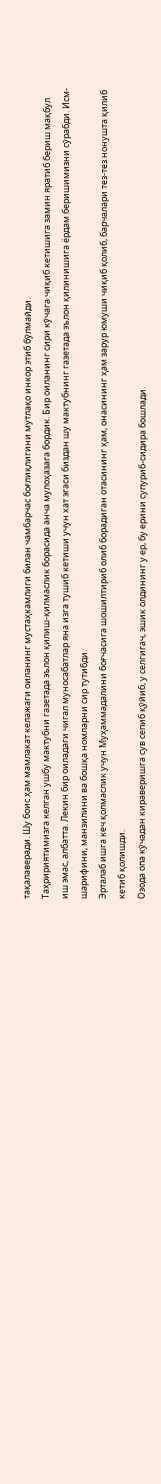тақалаверади. Шу боис ҳам мамлакат келажаги оиланинг мустаҳкамлиги билан чамбарчас боғлиқлигини мутлақо инкор этиб бўлмайди.
Таҳририятимизга келган ушбу мактубни газетада эълон қилиш-қилмаслик борасида анча мулоҳазага бордик. Бир оиланинг сири кўчага чиқиб кетишига замин яратиб бериш мақбул иш эмас, албатта. Лекин бир оиладаги чигал муносабатлар яна изга тушиб кетиши учун хат эгаси биздан шу мактубнинг газетада эълон қилинишига ёрдам беришимизни сўрабди. Исм-шарифини, манзилини ва бошқа номларни сир тутибди.
Эрталаб ишга кеч қолмаслик учун Муҳаммадалини боғчасига шошилтириб олиб борадиган отасининг ҳам, онасининг ҳам зарур юмуши чиқиб қолиб, барчалари тез-тез нонушта қилиб кетиб қолишди.
Озода опа кўчадан кираверишга сув сепиб қўйиб, у селгигач, эшик олдининг у ер, бу ерини супуриб-сидира бошлади.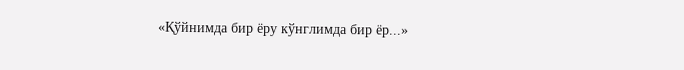«Қўйнимда бир ёру кўнглимда бир ёр...»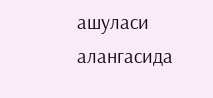ашуласи алангасида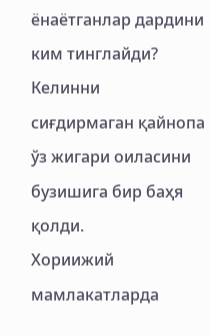ёнаётганлар дардини ким тинглайди?
Келинни сиғдирмаган қайнопа ўз жигари оиласини бузишига бир баҳя қолди.
Хориижий мамлакатларда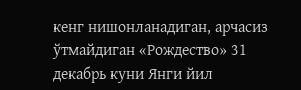кенг нишонланадиган, арчасиз ўтмайдиган «Рождество» 31 декабрь куни Янги йил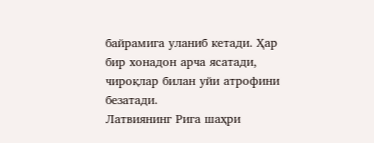байрамига уланиб кетади. Ҳар бир хонадон арча ясатади, чироқлар билан уйи атрофини безатади.
Латвиянинг Рига шаҳри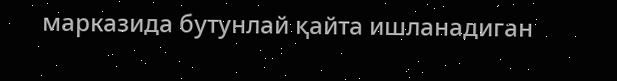марказида бутунлай қайта ишланадиган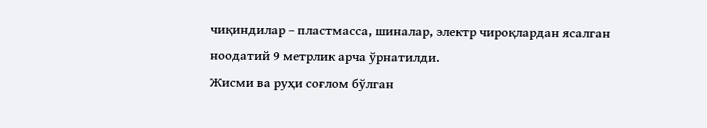чиқиндилар – пластмасса, шиналар, электр чироқлардан ясалган ноодатий 9 метрлик арча ўрнатилди.
Жисми ва руҳи соғлом бўлган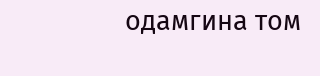одамгина том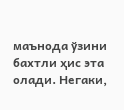маънода ўзини бахтли ҳис эта олади. Негаки,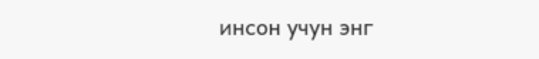инсон учун энг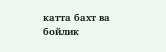катта бахт ва бойлик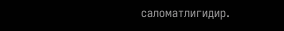саломатлигидир.